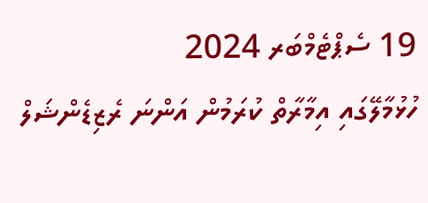19 ސެޕްޓެމްބަރ 2024
ހުޅުމާލޭގައި އިމާރާތް ކުރަމުން އަންނަ ރެޒިޑެންޝަލް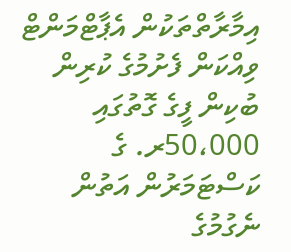އިމާރާތްތަކުން އެޕާޓްމަންޓް ވިއްކަން ފެށުމުގެ ކުރިން ބުކިން ފީގެ ގޮތުގައި 50،000ރ. ގެ ކަސްޓަމަރުން އަތުން ނެގުމުގެ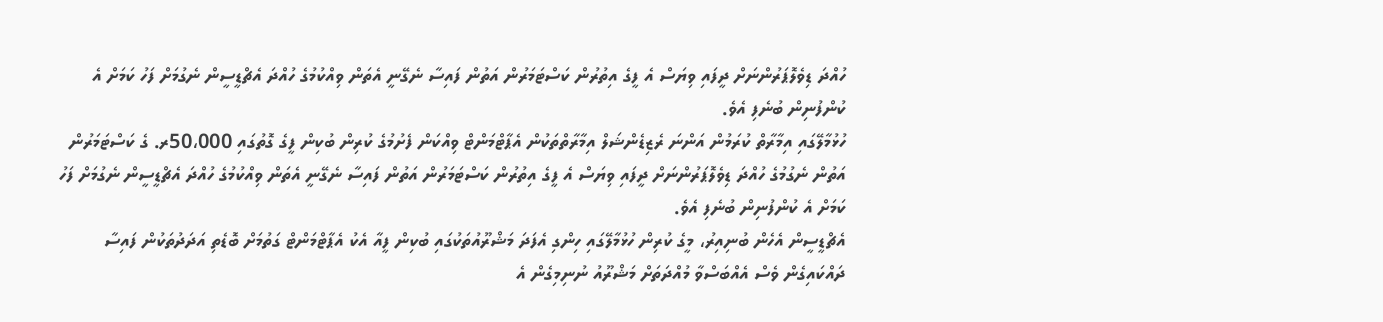ހުއްދަ ޑިވެލޮޕަރުންނަށް ދީފައި ވިޔަސް އެ ފީގެ އިތުރުން ކަސްޓަމަރުން އަތުން ފައިސާ ނެގޭނީ އެތަން ވިއްކުމުގެ ހުއްދަ އެޗްޑީސީން ނެގުމަށް ފަހު ކަމަށް އެ ކުންފުނިން ބުނެފި އެވެ.
ހުޅުމާލޭގައި އިމާރާތް ކުރަމުން އަންނަ ރެޒިޑެންޝަލް އިމާރާތްތަކުން އެޕާޓްމަންޓް ވިއްކަން ފެށުމުގެ ކުރިން ބުކިން ފީގެ ގޮތުގައި 50،000ރ. ގެ ކަސްޓަމަރުން އަތުން ނެގުމުގެ ހުއްދަ ޑިވެލޮޕަރުންނަށް ދީފައި ވިޔަސް އެ ފީގެ އިތުރުން ކަސްޓަމަރުން އަތުން ފައިސާ ނެގޭނީ އެތަން ވިއްކުމުގެ ހުއްދަ އެޗްޑީސީން ނެގުމަށް ފަހު ކަމަށް އެ ކުންފުނިން ބުނެފި އެވެ.
އެޗްޑީސީން އެހެން ބުނިއިރު، މީގެ ކުރިން ހުޅުމާލޭގައި ހިންގި އެފަދަ މަޝްރޫއުތަކުގައި ބުކިން ފީއާ އެކު އެޕާޓްމަންޓް ގަތުމަށް ބޮޑެތި އަދަދުތަކުން ފައިސާ ދައްކައިގެން ވެސް އެއްބަސްވާ މުއްދަތަށް މަޝްރޫއު ނުނިމިގެން އެ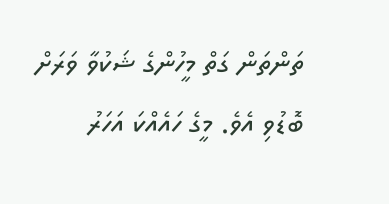ތަންތަން ގަތް މީހުންގެ ޝަކުވާ ވަރަށް ބޮޑުވި އެވެ. މީގެ ހައެއްކަ އަހަރު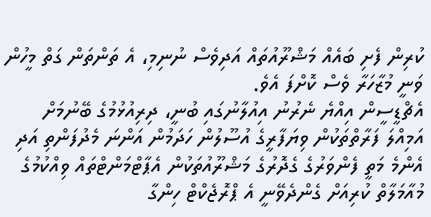ކުރިން ފެށި ބައެއް މަޝްރޫއުތައް އަދިވެސް ނުނިމި، އެ ތަންތަން ގަތް މީހުން ވަނީ މުޒާހަރާ ވެސް ކޮށްފަ އެވެ.
އެޗްޑީސީން އިއްޔެ ނެރުނު އިއުލާނުގައި ބުނީ، ދިރިއުޅުމުގެ ބޭނުމަށް އަމިއްލަ ފަރާތްތަކުން ވިޔަފާރީގެ އުސޫލުން ހަދަމުން އަންނަ މެދުފަންތި އަދި އެންމެ މަތީ ފެންވަރުގެ ގެދޮރުގެ މަޝްރޫއުތަކުން އެޕާޓްމަންޓްތައް ވިއްކުމުގެ މުއާމަލާތް ކުރިއަށް ގެންދެވޭނީ އެ ޕްރޮޖެކްޓް ހިންގާ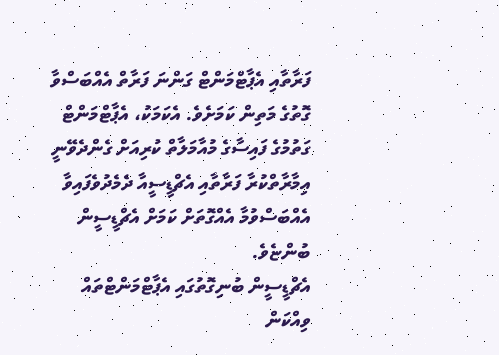ފަރާތާއި އެޕާޓްމަންޓް ގަންނަ ފަރާތް އެއްބަސްވާ ގޮތުގެ މަތިން ކަމަށެވެ. އެކަމަކު، އެޕާޓްމަންޓް ގަތުމުގެ ފައިސާގެ މުއާމަލާތް ކުރިއަށް ގެންދެވޭނީ އިމާރާތްކުރާ ފަރާތާއި އެޗްޑީސީއާ ދެމެދުވެފައިވާ އެއްބަސްވުމާ އެއްގޮތަށް ކަމަށް އެޗްޑީސީން ބުންޏެވެ.
އެޗްޑީސީން ބުނިގޮތުގައި އެޕާޓްމަންޓްތައް ވިއްކަން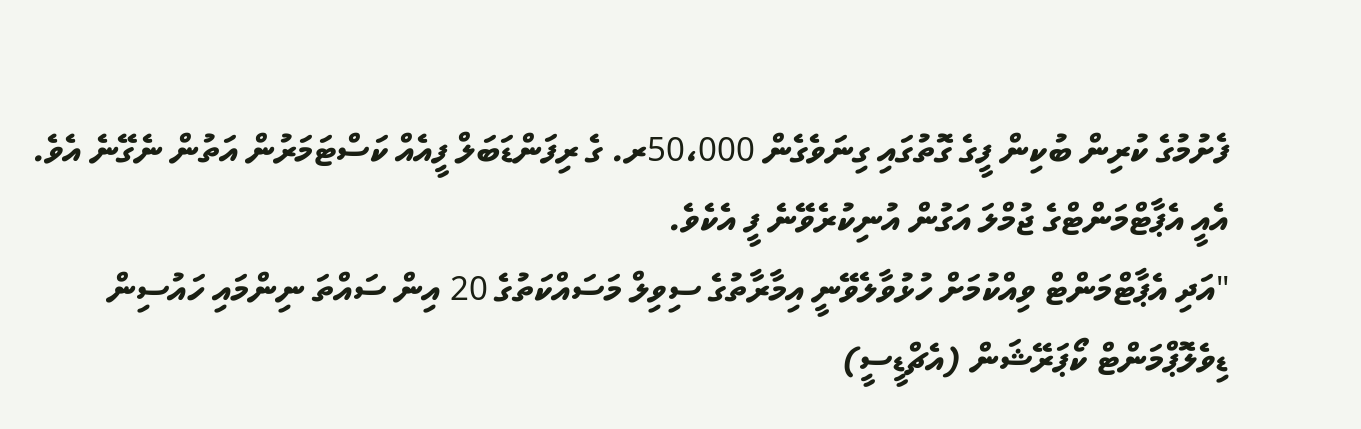ފެށުމުގެ ކުރިން ބުކިން ފީގެ ގޮތުގައި ގިނަވެގެން 50،000ރ. ގެ ރިފަންޑަބަލް ފީއެއް ކަސްޓަމަރުން އަތުން ނެގޭނެ އެވެ. އެއީ އެޕާޓްމަންޓްގެ ޖުމްލަ އަގުން އުނިކުރެވޭނެ ފީ އެކެވެ.
"އަދި އެޕާޓްމަންޓް ވިއްކުމަށް ހުޅުވާލެވޭނީ އިމާރާތުގެ ސިވިލް މަސައްކަތުގެ 20 އިން ސައްތަ ނިންމައި ހައުސިން ޑިވެލޮޕްމަންޓް ކޯޕަރޭޝަން (އެޗްޑީސީ)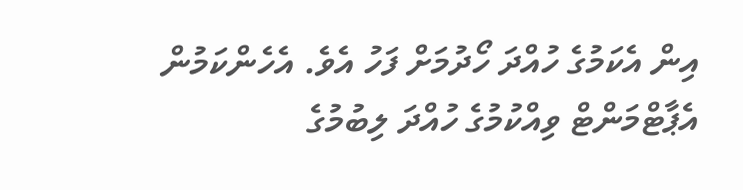އިން އެކަމުގެ ހުއްދަ ހޯދުމަށް ފަހު އެވެ. އެހެންކަމުން އެޕާޓްމަންޓް ވިއްކުމުގެ ހުއްދަ ލިބުމުގެ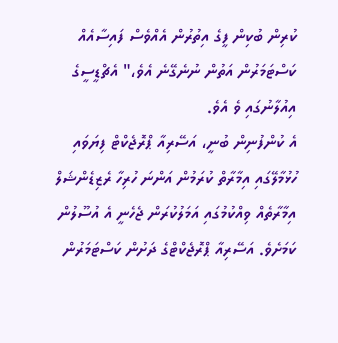ކުރިން ބުކިން ފީގެ އިތުރުން އެއްވެސް ފައިސާއެއް ކަސްޓަމަރުން އަތުން ނުނެގޭނެ އެވެ،" އެޗްޑީސީގެ އިއުލާނުގައި ވެ އެވެ.
އެ ކުންފުނިން ބުނީ، އަސޭރިއާ ޕްރޮޖެކްޓް ފިޔަވައި ހުޅުމާލޭގައި އިމާރާތް ކުރަމުން އަންނަ ހުރިހާ ރެޒިޑެންޝަލް އިމާރާތެއް ވިއްކުމުގައި އަމަލުކުރަން ޖެހެނީ އެ އުސޫލުން ކަމަށެވެ. އަސޭރިއާ ޕްރޮޖެކްޓްގެ ދަށުން ކަސްޓަމަރުން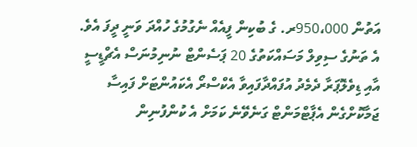އަތުން 950،000ރ. ގެ ބުކިން ފީއެއް ނެގުމުގެ ހުއްދަ ވަނީ ދީފަ އެވެ. އެ ތަނުގެ ސިވިލް މަސައްކަތުގެ 20 ޕަސެންޓް ނުނިމުނަސް އެޗްޑީސީ އާއި ޑިވެލޮޕަރާ ދެމެދު އުފައްދާފައިވާ އެކްސްރޯ އެކައުންޓަށް ފައިސާ ޖަމާކޮށްގެން އެޕާޓްމަންޓް ގަނެވޭނެ ކަމަށް އެ ކުންފުނިން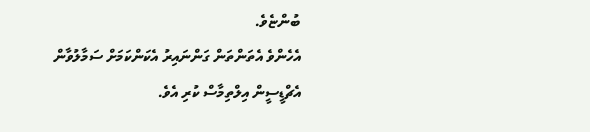ބުންޏެވެ.
އެހެންވެ އެތަންތަން ގަންނައިރު އެކަންކަމަށް ސަމާލުވާން އެޗްޑީސީން އިލްތިމާސް ކުރި އެވެ.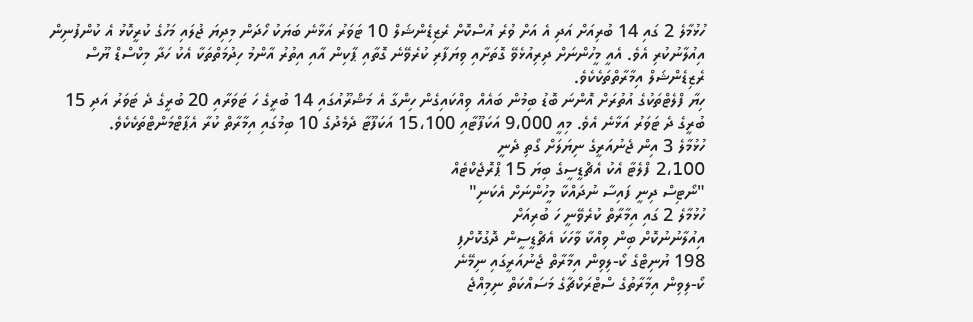ހުޅުމާލެ 2 ގައި 14 ބުރިއަށް އަދި އެ އަށް ވުރެ އުސްކޮށް ރެޒިޑެންޝަލް 10 ޓަވަރު އަޅާނެ ބަޔަކު ހޯދަން މިދިޔަ ޖުލައި މަހުގެ ކުރީކޮޅު އެ ކުންފުނިން އިއުލާނުކުރި އެވެ. އެއީ މީހުންނަށް ދިރިއުޅެވޭ ގޮތަށާއި ވިޔަފާރި ކުރެވޭނެ ގޮތާއި ޕާކިން އާއި އިތުރު އާންމު ހިދުމަތްތަކާ އެކު ހަދާ މިކްސްޑް ޔޫސް ރެޒިޑެންޝަލް އިމާރާތްތަކެކެވެ.
ހިޔާ ފްލެޓްތަކުގެ އުތުރަށް އޮންނަ ބޮޑު ބިމުން ބައެއް ވިއްކައިގެން ހިންގާ އެ މަޝްރޫއުގައި 14 ބުރީގެ ހަ ޓަވަރާއި 20 ބުރީގެ ދެ ޓަވަރު އަދި 15 ބުރީގެ ދެ ޓަވަރު އަޅާނެ އެވެ. މިއީ 9،000 އަކަފޫޓާއި 15،100 އަކަފޫޓާ ދެމެދުގެ 10 ބިމުގައި އިމާރާތް ކުރާ އެޕާޓްމަންޓްތަކެކެވެ.
ހުޅުމާލެ 3 އިން ޖެނުއަރީގެ ނިޔަލަށް ގޯތި ދެނީ
2،100 ފްލެޓާ އެކު އެޗްޑީސީގެ ބިޔަ 15 ޕްރޮޖެކްޓެއް
"ނޯޓިސް ދިނީ ފައިސާ ނުދައްކާ މީހުންނަށް އެކަނި"
ހުޅުމާލެ 2 ގައި އިމާރާތް ކުރެވޭނީ ހަ ބުރިއަށް
އިއުލާނުނުކޮށް ބިން ވިއްކާ ވާހަކަ އެޗްޑީސީން ދޮގުކޮށްފި
198 ޔުނިޓްގެ ކޯ-ލިވިން އިމާރާތް ޖެނުއަރީގައި ނިމޭނެ
ކޯ-ލިވިން އިމާރާތުގެ ސްޓްރަކްޗާގެ މަސައްކަތް ނިމިއްޖެ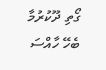ގޯތި ދޫކުރުމާ ބެހޭ ހާއްސަ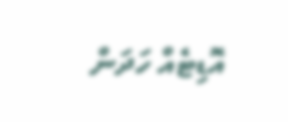އޮޑިޓެއް ހަދަން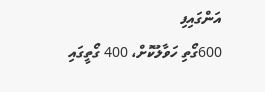އަންގައިފި
600ގޯތި ހަވާލުކޮށް، 400 ގޯތީގައި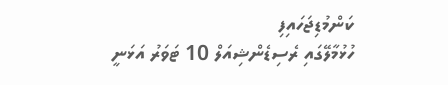ކަންމުޑިޖަހައިފި
ހުޅުމާލޭގައި ރެސިޑެންޝިއަލް 10 ޓަވަރު އަޅަނީ